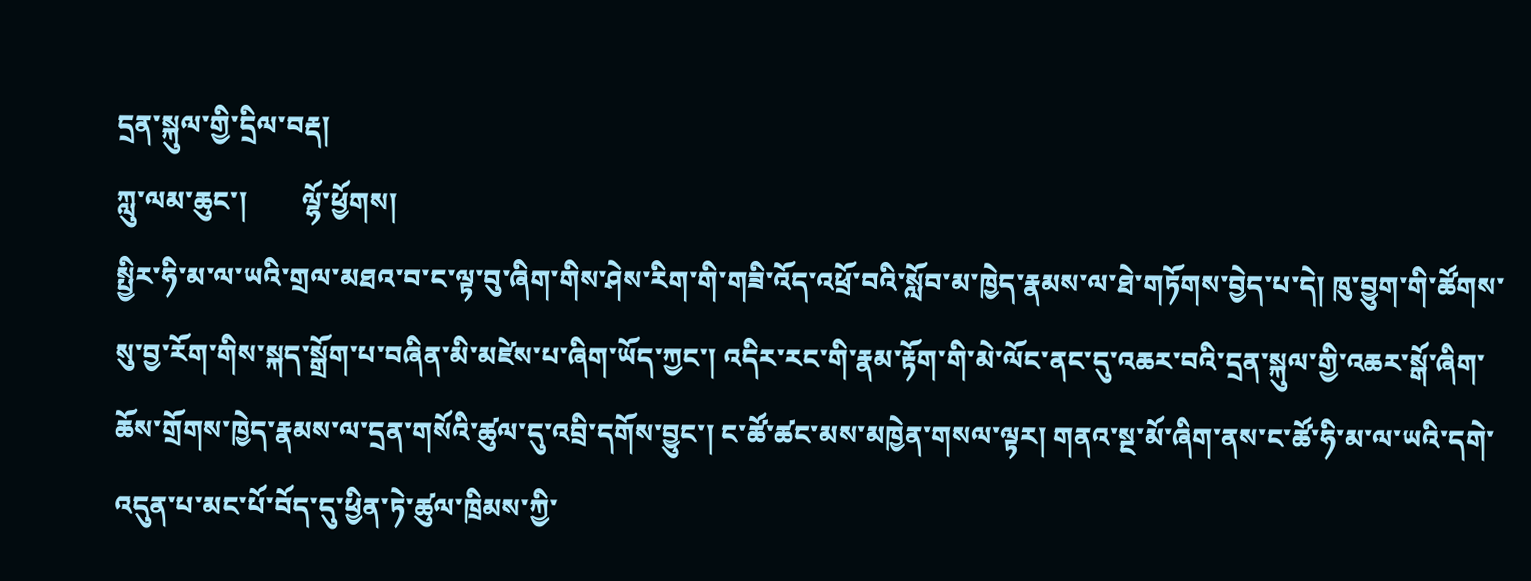དྲན་སྐུལ་གྱི་དྲིལ་བརྡ།
ཀླུ་ལམ་ཆུང་།        ལྷོ་ཕྱོགས།
སྤྱིར་ཧི་མ་ལ་ཡའི་གྲལ་མཐའ་བ་ང་ལྟ་བུ་ཞིག་གིས་ཤེས་རིག་གི་གཟི་འོད་འཕྲོ་བའི་སློབ་མ་ཁྱེད་རྣམས་ལ་ཐེ་གཏོགས་བྱེད་པ་དེ། ཁུ་བྱུག་གི་ཚོགས་སུ་བྱ་རོག་གིས་སྐད་སྒྲོག་པ་བཞིན་མི་མཛེས་པ་ཞིག་ཡོད་ཀྱང་། འདིར་རང་གི་རྣམ་རྟོག་གི་མེ་ལོང་ནང་དུ་འཆར་བའི་དྲན་སྐུལ་གྱི་འཆར་སྒོ་ཞིག་ཆོས་གྲོགས་ཁྱེད་རྣམས་ལ་དྲན་གསོའི་ཚུལ་དུ་འབྲི་དགོས་བྱུང་། ང་ཚོ་ཚང་མས་མཁྱེན་གསལ་ལྟར། གནའ་སྔ་མོ་ཞིག་ནས་ང་ཚོ་ཧི་མ་ལ་ཡའི་དགེ་འདུན་པ་མང་པོ་བོད་དུ་ཕྱིན་ཏེ་ཚུལ་ཁྲིམས་ཀྱི་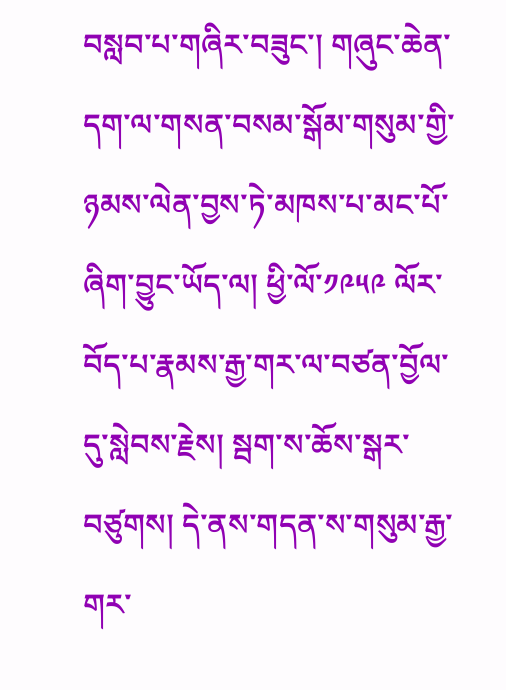བསླབ་པ་གཞིར་བཟུང་། གཞུང་ཆེན་དག་ལ་གསན་བསམ་སྒོམ་གསུམ་གྱི་ཉམས་ལེན་བྱས་ཏེ་མཁས་པ་མང་པོ་ཞིག་བྱུང་ཡོད་ལ། ཕྱི་ལོ་༡༩༥༩ ལོར་བོད་པ་རྣམས་རྒྱ་གར་ལ་བཙན་བྱོལ་དུ་སླེབས་རྗེས། སྦག་ས་ཆོས་སྒར་བཙུགས། དེ་ནས་གདན་ས་གསུམ་རྒྱ་གར་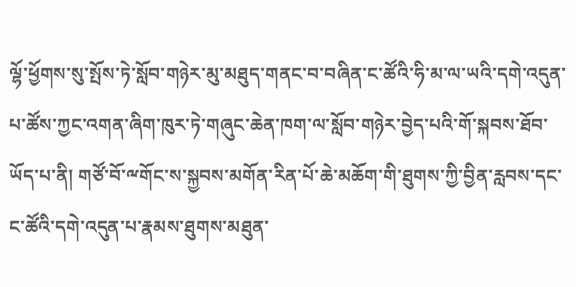ལྷོ་ཕྱོགས་སུ་སྤོས་ཏེ་སློབ་གཉེར་མུ་མཐུད་གནང་བ་བཞིན་ང་ཚོའི་ཧི་མ་ལ་ཡའི་དགེ་འདུན་པ་ཚོས་ཀྱང་འགན་ཞིག་ཁུར་ཏེ་གཞུང་ཆེན་ཁག་ལ་སློབ་གཉེར་བྱེད་པའི་གོ་སྐབས་ཐོབ་ཡོད་པ་ནི། གཙོ་བོ་ྋགོང་ས་སྐྱབས་མགོན་རིན་པོ་ཆེ་མཆོག་གི་ཐུགས་ཀྱི་བྱིན་རླབས་དང་ང་ཚོའི་དགེ་འདུན་པ་རྣམས་ཐུགས་མཐུན་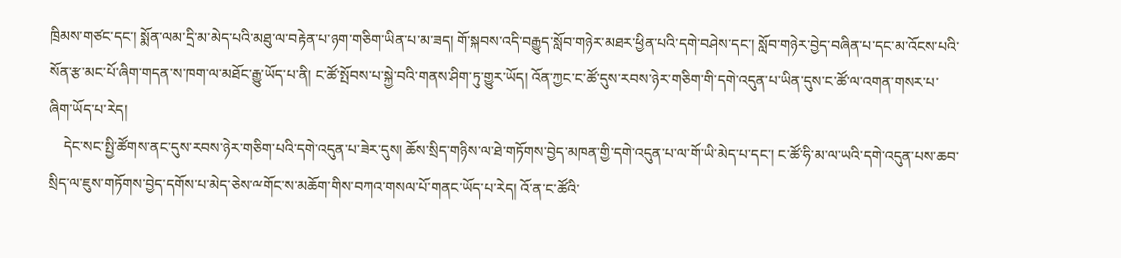ཁྲིམས་གཙང་དང་། སྨོན་ལམ་དྲི་མ་མེད་པའི་མཐུ་ལ་བརྟེན་པ་ཉག་གཅིག་ཡིན་པ་མ་ཟད། གོ་སྐབས་འདི་བརྒྱུད་སློབ་གཉེར་མཐར་ཕྱིན་པའི་དགེ་བཤེས་དང་། སློབ་གཉེར་བྱེད་བཞིན་པ་དང་མ་འོངས་པའི་སོན་རྩ་མང་པོ་ཞིག་གདན་ས་ཁག་ལ་མཐོང་རྒྱུ་ཡོད་པ་ནི། ང་ཚོ་སྤོབས་པ་སྐྱེ་བའི་གནས་ཤིག་ཏུ་གྱུར་ཡོད། འོན་ཀྱང་ང་ཚོ་དུས་རབས་ཉེར་གཅིག་གི་དགེ་འདུན་པ་ཡིན་དུས་ང་ཚོ་ལ་འགན་གསར་པ་ཞིག་ཡོད་པ་རེད།
    དེང་སང་སྤྱི་ཚོགས་ནང་དུས་རབས་ཉེར་གཅིག་པའི་དགེ་འདུན་པ་ཟེར་དུས། ཆོས་སྲིད་གཉིས་ལ་ཐེ་གཏོགས་བྱེད་མཁན་གྱི་དགེ་འདུན་པ་ལ་གོ་ཡི་མེད་པ་དང་། ང་ཚོ་ཧི་མ་ལ་ཡའི་དགེ་འདུན་པས་ཆབ་སྲིད་ལ་ཇུས་གཏོགས་བྱེད་དགོས་པ་མེད་ཅེས་ྋགོང་ས་མཆོག་གིས་བཀའ་གསལ་པོ་གནང་ཡོད་པ་རེད། འོ་ན་ང་ཚོའི་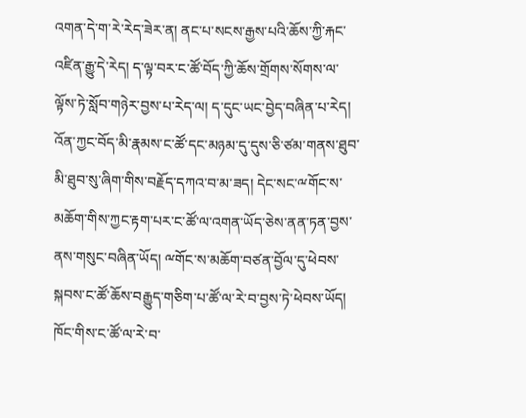འགན་དེ་ག་རེ་རེད་ཟེར་ན། ནང་པ་སངས་རྒྱས་པའི་ཆོས་ཀྱི་རྐང་འཛིན་རྒྱུ་དེ་རེད། ད་ལྟ་བར་ང་ཚོ་བོད་ཀྱི་ཆོས་གྲོགས་སོགས་ལ་ལྟོས་ཏེ་སློབ་གཉེར་བྱས་པ་རེད་ལ། ད་དུང་ཡང་བྱེད་བཞིན་པ་རེད། འོན་ཀྱང་བོད་མི་རྣམས་ང་ཚོ་དང་མཉམ་དུ་དུས་ཅི་ཙམ་གནས་ཐུབ་མི་ཐུབ་སུ་ཞིག་གིས་བརྗོད་དཀའ་བ་མ་ཟད། དེང་སང་ྋགོང་ས་མཆོག་གིས་ཀྱང་རྟག་པར་ང་ཚོ་ལ་འགན་ཡོད་ཅེས་ནན་ཏན་བྱས་ནས་གསུང་བཞིན་ཡོད། ྋགོང་ས་མཆོག་བཙན་བྱོལ་དུ་ཕེབས་སྐབས་ང་ཚོ་ཆོས་བརྒྱུད་གཅིག་པ་ཚོ་ལ་རེ་བ་བྱས་ཏེ་ཕེབས་ཡོད། ཁོང་གིས་ང་ཚོ་ལ་རེ་བ་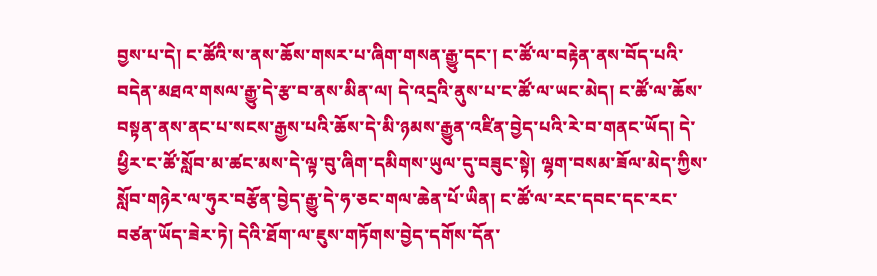བྱས་པ་དེ། ང་ཚོའི་ས་ནས་ཆོས་གསར་པ་ཞིག་གསན་རྒྱུ་དང་། ང་ཚོ་ལ་བརྟེན་ནས་བོད་པའི་བདེན་མཐའ་གསལ་རྒྱུ་དེ་རྩ་བ་ནས་མིན་ལ། དེ་འདྲའི་ནུས་པ་ང་ཚོ་ལ་ཡང་མེད། ང་ཚོ་ལ་ཆོས་བསྟན་ནས་ནང་པ་སངས་རྒྱས་པའི་ཆོས་དེ་མི་ཉམས་རྒྱུན་འཛིན་བྱེད་པའི་རེ་བ་གནང་ཡོད། དེ་ཕྱིར་ང་ཚོ་སློབ་མ་ཚང་མས་དེ་ལྟ་བུ་ཞིག་དམིགས་ཡུལ་དུ་བཟུང་སྟེ། ལྷག་བསམ་ཟོལ་མེད་ཀྱིས་སློབ་གཉེར་ལ་ཧུར་བརྩོན་བྱེད་རྒྱུ་དེ་ཧ་ཅང་གལ་ཆེན་པོ་ཡིན། ང་ཚོ་ལ་རང་དབང་དང་རང་བཙན་ཡོད་ཟེར་ཏེ། དེའི་ཐོག་ལ་ཇུས་གཏོགས་བྱེད་དགོས་དོན་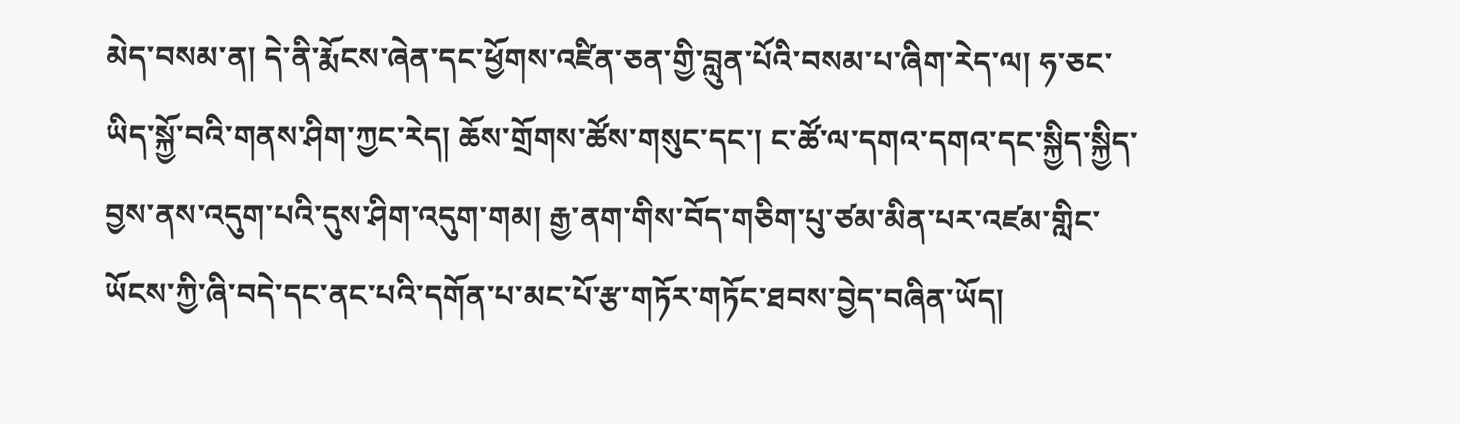མེད་བསམ་ན། དེ་ནི་རྨོངས་ཞེན་དང་ཕྱོགས་འཛིན་ཅན་གྱི་བླུན་པོའི་བསམ་པ་ཞིག་རེད་ལ། ཧ་ཅང་ཡིད་སྐྱོ་བའི་གནས་ཤིག་ཀྱང་རེད། ཆོས་གྲོགས་ཚོས་གསུང་དང་། ང་ཚོ་ལ་དགའ་དགའ་དང་སྐྱིད་སྐྱིད་བྱས་ནས་འདུག་པའི་དུས་ཤིག་འདུག་གམ། རྒྱ་ནག་གིས་བོད་གཅིག་པུ་ཙམ་མིན་པར་འཛམ་གླིང་ཡོངས་ཀྱི་ཞི་བདེ་དང་ནང་པའི་དགོན་པ་མང་པོ་རྩ་གཏོར་གཏོང་ཐབས་བྱེད་བཞིན་ཡོད།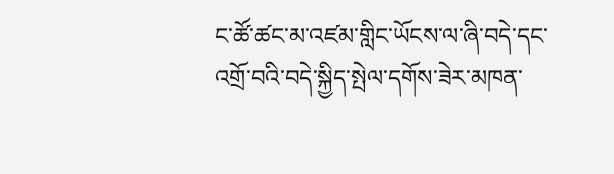ང་ཚོ་ཚང་མ་འཛམ་གླིང་ཡོངས་ལ་ཞི་བདེ་དང་འགྲོ་བའི་བདེ་སྐྱིད་སྤེལ་དགོས་ཟེར་མཁན་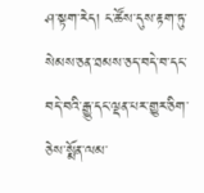ཤ་སྟག་རེད། ང་ཚོས་དུས་རྟག་ཏུ་སེམས་ཅན་ཐམས་ཅད་བདེ་བ་དང་བདེ་བའི་རྒྱུ་དང་ལྡན་པར་གྱུར་ཅིག་ཅེས་སྨོན་ལམ་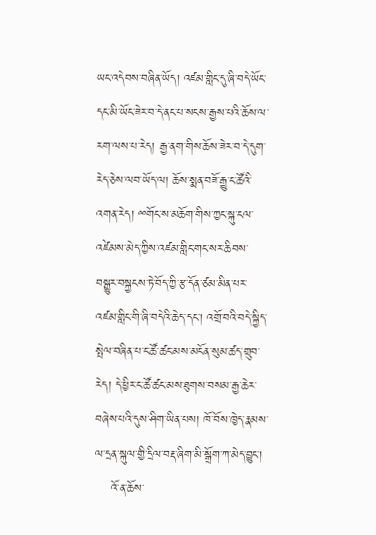ཡང་འདེབས་བཞིན་ཡོད། འཛམ་གླིང་དུ་ཞི་བདེ་ཡོང་དང་མི་ཡོང་ཟེར་བ་དེ་ནང་པ་སངས་རྒྱས་པའི་ཆོས་ལ་རག་ལས་པ་རེད། རྒྱ་ནག་གིས་ཆོས་ཟེར་བ་དེ་དུག་རེད་ཅེས་ལབ་ཡོད་ལ། ཆོས་སྨན་བཟོ་རྒྱུ་ང་ཚོའི་འགན་རེད། ྋགོང་ས་མཆོག་གིས་ཀྱང་སྐུ་ངལ་འཛེམས་མེད་ཀྱིས་འཛམ་གླིང་གང་སར་ཆིབས་བསྒྱུར་བསྐྱངས་ཏེ་བོད་ཀྱི་རྩ་དོན་ཙམ་མིན་པར་འཛམ་གླིང་གི་ཞི་བདེའི་ཆེད་དང་། འགྲོ་བའི་བདེ་སྐྱིད་སྤེལ་བཞིན་པ་ང་ཚོ་ཚང་མས་མངོན་སུམ་ཚད་གྲུབ་རེད། དེ་ཕྱིར་ང་ཚོ་ཚང་མས་ཐུགས་བསམ་རྒྱ་ཆེར་བཞེས་པའི་དུས་ཤིག་ཡིན་པས། ཁོ་བོས་ཁྱེད་རྣམས་ལ་དྲན་སྐུལ་གྱི་དྲིལ་བརྡ་ཞིག་མི་སྒྲོག་ཀ་མེད་བྱུང་།
    འོ་ན་ཆོས་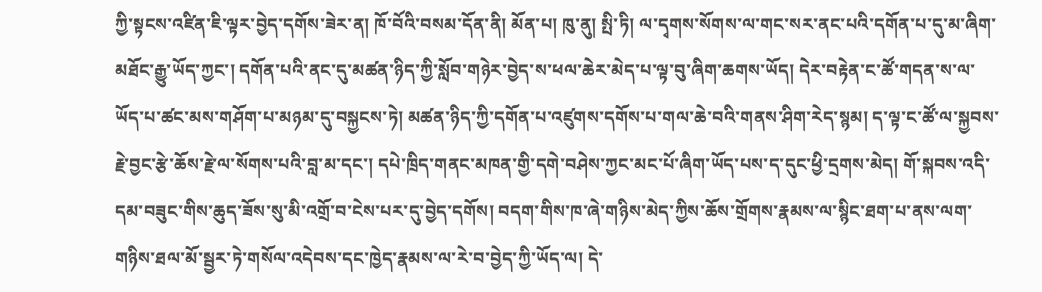ཀྱི་སྟངས་འཛིན་ཇི་ལྟར་བྱེད་དགོས་ཟེར་ན། ཁོ་བོའི་བསམ་དོན་ནི། མོན་པ། ཁུ་ནུ། སྤི་ཏི། ལ་དྭགས་སོགས་ལ་གང་སར་ནང་པའི་དགོན་པ་དུ་མ་ཞིག་མཐོང་རྒྱུ་ཡོད་ཀྱང་། དགོན་པའི་ནང་དུ་མཚན་ཉིད་ཀྱི་སློབ་གཉེར་བྱེད་ས་ཕལ་ཆེར་མེད་པ་ལྟ་བུ་ཞིག་ཆགས་ཡོད། དེར་བརྟེན་ང་ཚོ་གདན་ས་ལ་ཡོད་པ་ཚང་མས་གཤོག་པ་མཉམ་དུ་བསྐྱངས་ཏེ། མཚན་ཉིད་ཀྱི་དགོན་པ་འཛུགས་དགོས་པ་གལ་ཆེ་བའི་གནས་ཤིག་རེད་སྙམ། ད་ལྟ་ང་ཚོ་ལ་སྐྱབས་རྗེ་བྱང་རྩེ་ཆོས་རྗེ་ལ་སོགས་པའི་བླ་མ་དང་། དཔེ་ཁྲིད་གནང་མཁན་གྱི་དགེ་བཤེས་ཀྱང་མང་པོ་ཞིག་ཡོད་པས་ད་དུང་ཕྱི་དྲགས་མེད། གོ་སྐབས་འདི་དམ་བཟུང་གིས་ཆུད་ཟོས་སུ་མི་འགྲོ་བ་ངེས་པར་དུ་བྱེད་དགོས། བདག་གིས་ཁ་ཞེ་གཉིས་མེད་ཀྱིས་ཆོས་གྲོགས་རྣམས་ལ་སྙིང་ཐག་པ་ནས་ལག་གཉིས་ཐལ་མོ་སྦྱར་ཏེ་གསོལ་འདེབས་དང་ཁྱེད་རྣམས་ལ་རེ་བ་བྱེད་ཀྱི་ཡོད་ལ། དེ་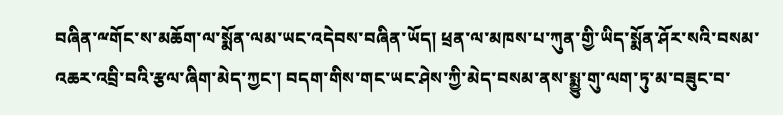བཞིན་ྋགོང་ས་མཆོག་ལ་སྨོན་ལམ་ཡང་འདེབས་བཞིན་ཡོད། ཕྲན་ལ་མཁས་པ་ཀུན་གྱི་ཡིད་སྨོན་ཤོར་སའི་བསམ་འཆར་འབྲི་བའི་རྩལ་ཞིག་མེད་ཀྱང་། བདག་གིས་གང་ཡང་ཤེས་ཀྱི་མེད་བསམ་ནས་སྨྱུ་གུ་ལག་ཏུ་མ་བཟུང་བ་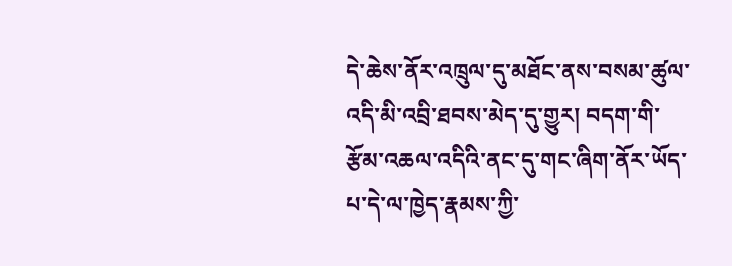དེ་ཆེས་ནོར་འཁྲུལ་དུ་མཐོང་ནས་བསམ་ཚུལ་འདི་མི་འབྲི་ཐབས་མེད་དུ་གྱུར། བདག་གི་རྩོམ་འཆལ་འདིའི་ནང་དུ་གང་ཞིག་ནོར་ཡོད་པ་དེ་ལ་ཁྱེད་རྣམས་ཀྱི་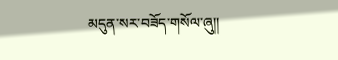མདུན་སར་བཟོད་གསོལ་ཞུ།།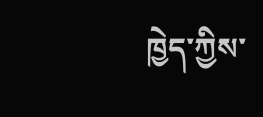ཁྱེད་ཀྱིས་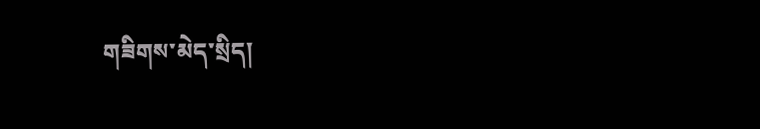གཟིགས་མེད་སྲིད།